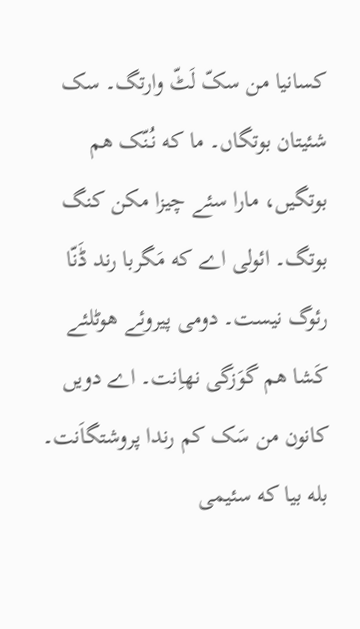کسانیا من سکّ لَٹّ وارتگ۔ سک شئیتان بوتگاں۔ ما که نُنّک هم بوتگیں، مارا سئے چیزا مکن کنگ بوتگ۔ ائولی اے که مَگربا رند ڈَنّا رئوگ نیست۔ دومی پیروئے هوٹلئے کَشا هم گوَزگی نهاِنت۔ اے دویں کانون من سَک کم رندا پروشتگاَنت۔ بله بیا که سئیمی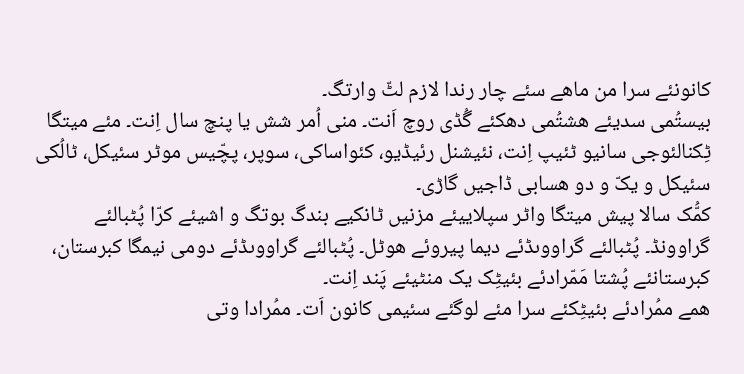کانونئے سرا من ماهے سئے چار رندا لازم لٹّ وارتگ۔
بیستُمی سدیئے هشتُمی دهکئے گُڈی روچ اَنت۔ منی اُمر شش یا پنچ سال اِنت۔ مئے میتگا ٹِکنالئوجی سانیو ٹئیپ اِنت، نئیشنل رئیڈیو، کئواساکی، سوپر، پچّیس موٹر سئیکل، ٹالُکی سئیکل و یکّ و دو هسابی ڈاجیں گاڑی۔
کمُّک سالا پیش میتگا واٹر سپلاییئے مزنیں ٹانکیے بندگ بوتگ و اشیئے کرّا پُٹبالئے گراوونڈ۔ پُٹبالئے گراووںڈئے دیما پیروئے هوٹل۔ پُٹبالئے گراووںڈئے دومی نیمگا کبرستان، کبرستانئے پُشتا مَمّرادئے بئیٹِک یک منٹیئے پَند اِنت۔
همے ممُرادئے بئیٹِکئے سرا مئے لوگئے سئیمی کانون اَت۔ ممُرادا وتی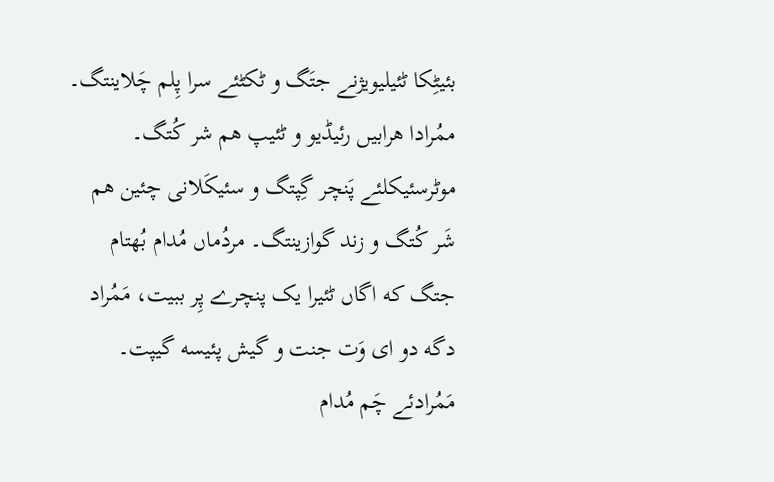بئیٹِکا ٹئیلیویژنے جتَگ و ٹکٹئے سرا پِلم چَلاینتگ۔ ممُرادا هرابیں رئیڈیو و ٹئیپ هم شر کُتگ۔ موٹرسئیکلئے پَنچر گِپتگ و سئیکَلانی چئین هم شَر کُتگ و زند گوازینتگ۔ مردُماں مُدام بُهتام جتگ که اگاں ٹئیرا یک پنچرے پِر ببیت، مَمُراد دگه دو ای وَت جنت و گیش پئیسه گیپت۔ مَمُرادئے چَم مُدام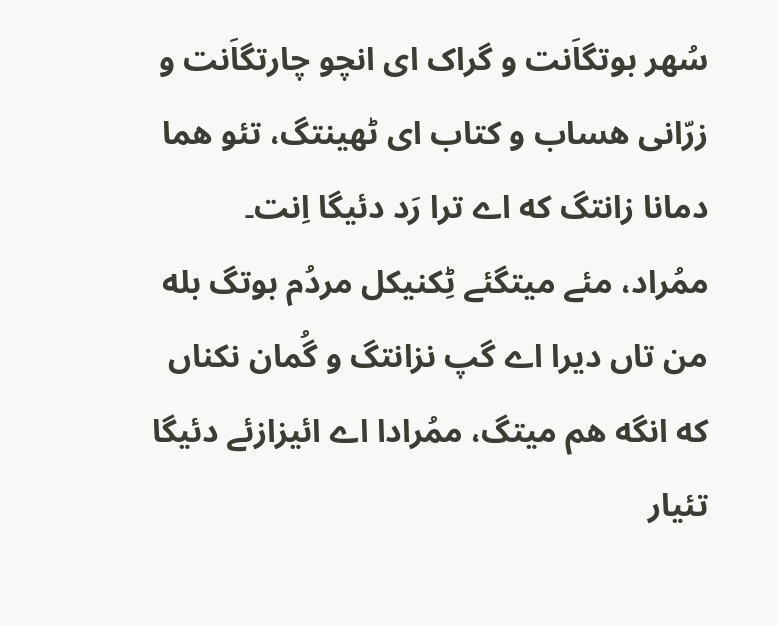سُهر بوتگاَنت و گراک ای انچو چارتگاَنت و زرّانی هساب و کتاب ای ٹهینتگ، تئو هما دمانا زانتگ که اے ترا رَد دئیگا اِنت۔
ممُراد، مئے میتگئے ٹِکنیکل مردُم بوتگ بله من تاں دیرا اے گپ نزانتگ و گُمان نکناں که انگه هم میتگ، ممُرادا اے ائیزازئے دئیگا تئیار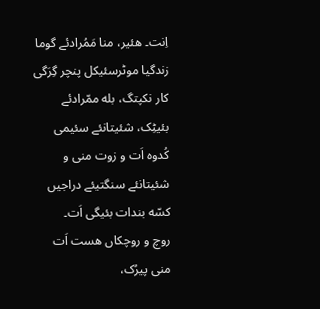اِنت۔ هئیر، منا مَمُرادئے گوما زندگیا موٹرسئیکل پنچر گِرَگی کار نکپتگ، بله ممّرادئے بئیٹِک، شئیتانئے سئیمی کُدوه اَت و زوت منی و شئیتانئے سنگتیئے دراجیں کسّه بندات بئیگی اَت۔
روچ و روچکاں هست اَت منی پیرُک،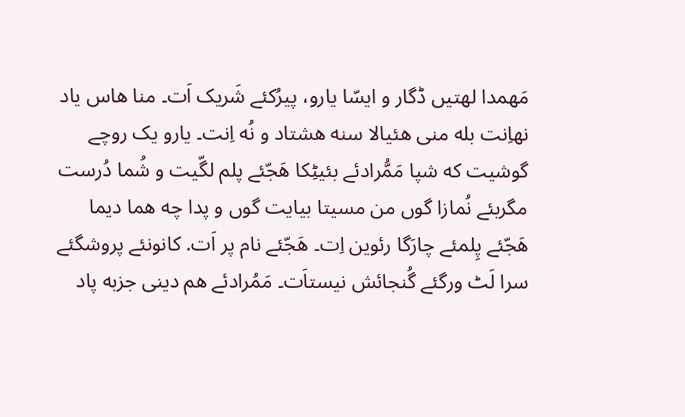مَهمدا لهتیں ڈگار و ایسّا یارو، پیرُکئے شَریک اَت۔ منا هاس یاد نهاِنت بله منی هئیالا سنه هشتاد و نُه اِنت۔ یارو یک روچے گوشیت که شپا مَمُّرادئے بئیٹِکا هَجّئے پلم لگّیت و شُما دُرست مگربئے نُمازا گوں من مسیتا بیایت گوں و پدا چه هما دیما هَجّئے پِلمئے چارَگا رئوین اِت۔ هَجّئے نام پر اَت. کانونئے پروشگئے سرا لَٹ ورگئے گُنجائش نیستاَت۔ مَمُرادئے هم دینی جزبه پاد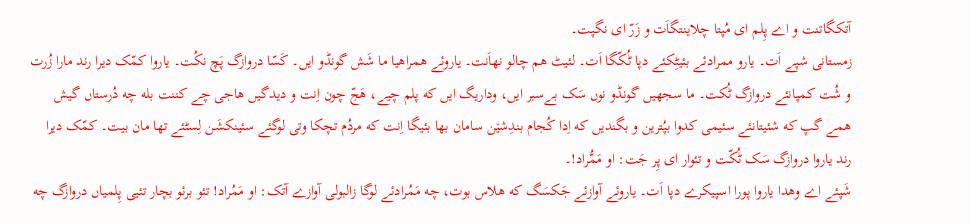آتکگاتنت و اے پِلم ای مُپتا چلاینتگاَت و زَرّ ای نگپت۔
زمستانی شپے اَت۔ یارو ممرادئے بئیٹِکئے دپا ٹُکّگا اَت۔ لئیٹ هم چالو نهاَنت۔ یاروئے همراهیا ما شَش گونڈو ایں۔ کَسّا دروازگ پَچ نکُت۔ یاروا کمّک دیرا رند مارا زُرت و شُت کمپانئے دروازگ ٹُکت۔ ما سجهیں گونڈو نوں سَک بےسبر ایں، وداریگ ایں که پلم چیے، هَجّ چون اِنت و دیدگیں هاجی چے کننت بله چه دُرستاں گیش همے گپ که شئیتانئے سئیمی کدوا بپُترین و بگندیں که اِدا کُجام بندِشێن سامان بها بئیگا اِنت که مردُم تچکا وتی لوگئے سئینکشَن لِسٹئے تها مان بیت۔ کمّک دیرا رند یاروا دروازگ سَک ٹُکّت و تئوار ای پِر جَت: او مَمُّراد!۔
شَپئے اے وهدا یاروا پورا اسپیکرے دپا اَت۔ یاروئے آوازئے جَکسَگ که هلاس بوت، چه مَمُرادئے لوگا زالبولی آوازے آتک: او مَمُراد! تئو برئو بچار تئیی پِلمیاں دروازگ چه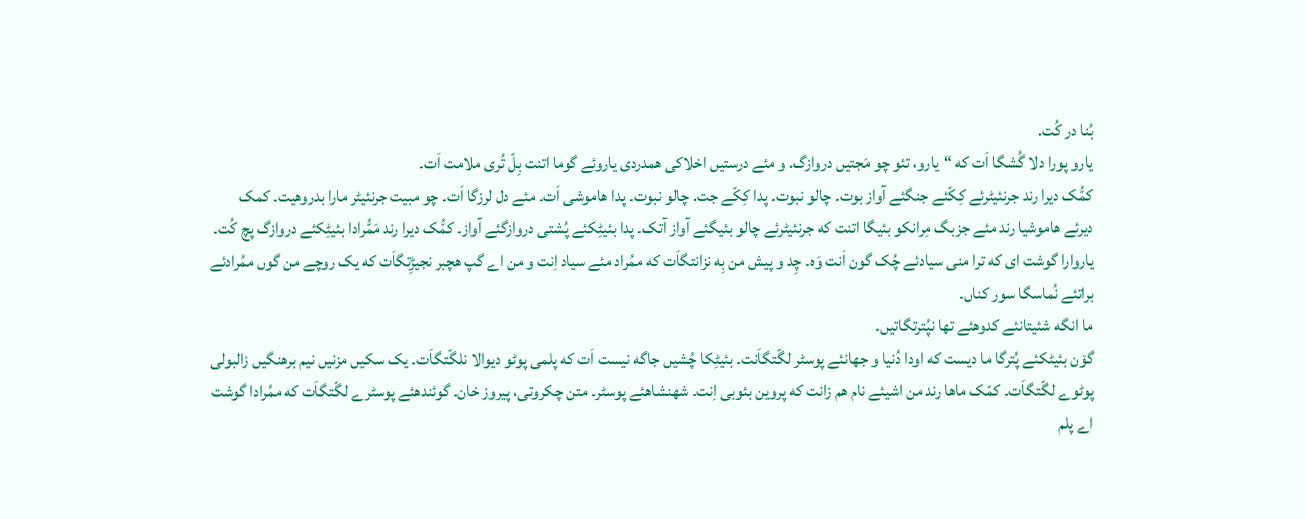بُنا در کُت.
یارو پورا دلا گُشگا اَت که “یارو، تئو چو مَجتیں دروازگ. و مئے درستیں اخلاکی همدردی یاروئے گوما اتنت بِلّ تُری ملامت اَت۔
کمُّک دیرا رند جرنئیٹرئے کِکّئے جنگئے آواز بوت۔ چالو نبوت۔ پدا کِکّے جت. چالو نبوت۔ پدا هاموشی اَت۔ مئے دل لرزگا اَت۔ چو مبیت جرنئیٹر مارا بدروهیت۔ کمک دیرئے هاموشیا رند مئے جزبگ مِرانکو بئیگا اتنت که جرنئیٹرئے چالو بئیگئے آواز آتک۔ پدا بئیٹِکئے پُشتی دروازگئے آواز۔ کمُّک دیرا رند مَمُّرادا بئیٹِکئے دروازگ پچ کُت۔ یاروارا گوشت ای که ترا منی سیادئے چُک گون اَنت وَه۔ چِد و پیش من بِه نزانتگاَت که ممُراد مئے سیاد اِنت و من اے گپ هچبر نجیڑِتگاَت که یک روچے من گوں ممُرادئے براتئے نُماسگا سور کناں۔
ما انگه شئیتانئے کدوهئے تها نپُترتگاتیں۔
گۆن بئیٹکئے پُترگا ما دیست که اودا دُنیا و جهانئے پوسٹر لگّتگاَنت۔ بئیٹِکا چُشیں جاگه نیست اَت که پلمی پوٹو دیوالا نلگّتگاَت۔ یک سکیں مزنیں نیم برهنگیں زالبولی پوٹوے لگّتگاَت۔ کمّک ماها رند من اشیئے نام هم زانت که پروین بئوبی اِنت۔ شهنشاهئے پوسٹر۔ متن چکروتی، پیروز خان۔ گوئندهئے پوسٹرے لگّتگاَت که ممُرادا گوشت اے پلم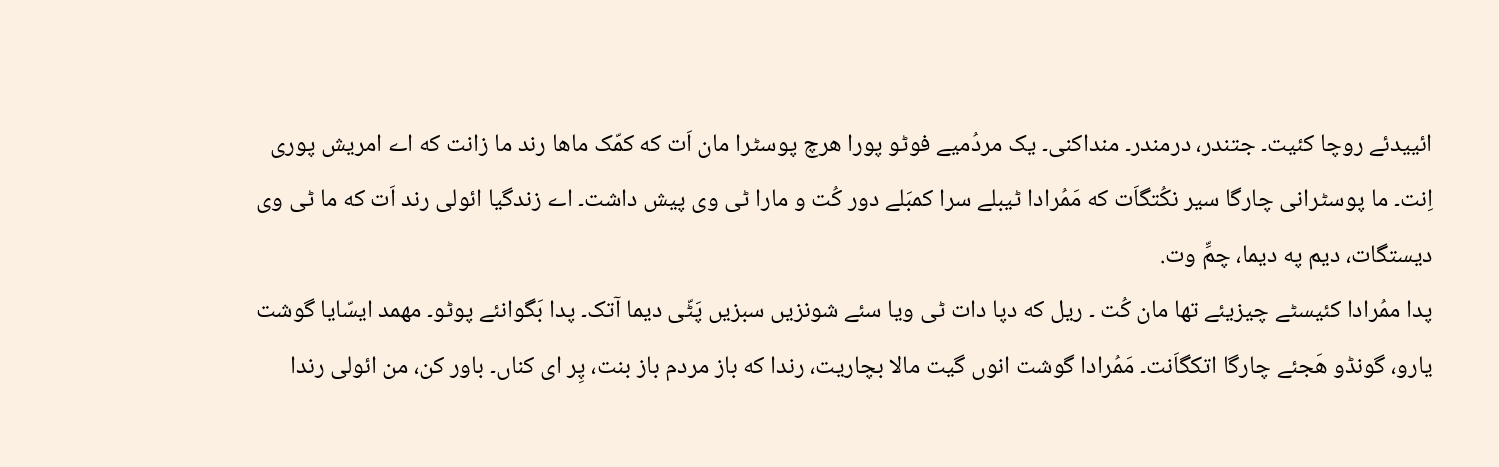ائییدئے روچا کئیت۔ جتندر، درمندر۔ منداکنی۔ یک مردُمیے فوٹو پورا هرچ پوسٹرا مان اَت که کمّک ماها رند ما زانت که اے امریش پوری اِنت۔ ما پوسٹرانی چارگا سیر نکُتگاَت که مَمُرادا ٹیبلے سرا کمبَلے دور کُت و مارا ٹی وی پیش داشت۔ اے زندگیا ائولی رند اَت که ما ٹی وی دیستگات، دیم په دیما، چمِّ وت.
پدا ممُرادا کئیسٹے چیزیئے تها مان کُت ۔ ریل که دپا دات ٹی ویا سئے شونزیں سبزیں پَٹّی دیما آتک۔ پدا بَگوانئے پوٹو۔ مهمد ایسّایا گوشت یارو، گونڈو هَجئے چارگا اتکگاَنت۔ مَمُرادا گوشت انوں گیت مالا بچاریت، رندا که باز مردم باز بنت، پِر ای کناں۔ باور کن، من ائولی رندا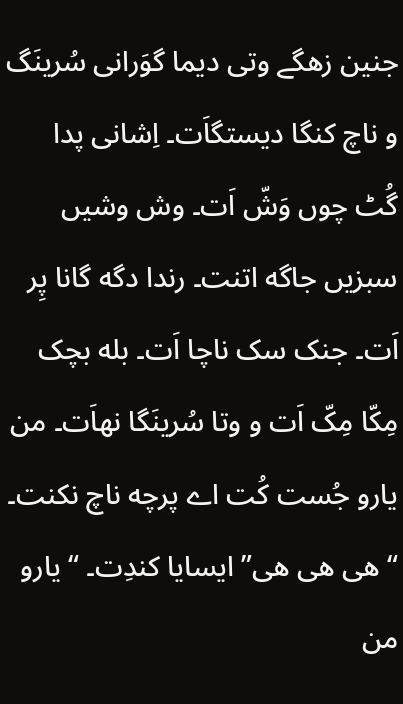جنین زهگے وتی دیما گوَرانی سُرینَگ و ناچ کنگا دیستگاَت۔ اِشانی پدا گُٹ چوں وَشّ اَت۔ وش وشیں سبزیں جاگه اتنت۔ رندا دگه گانا پِر اَت۔ جنک سک ناچا اَت۔ بله بچک مِکّا مِکّ اَت و وتا سُرینَگا نهاَت۔ من یارو جُست کُت اے پرچه ناچ نکنت۔ “هی هی هی” ایسایا کندِت۔ “یارو من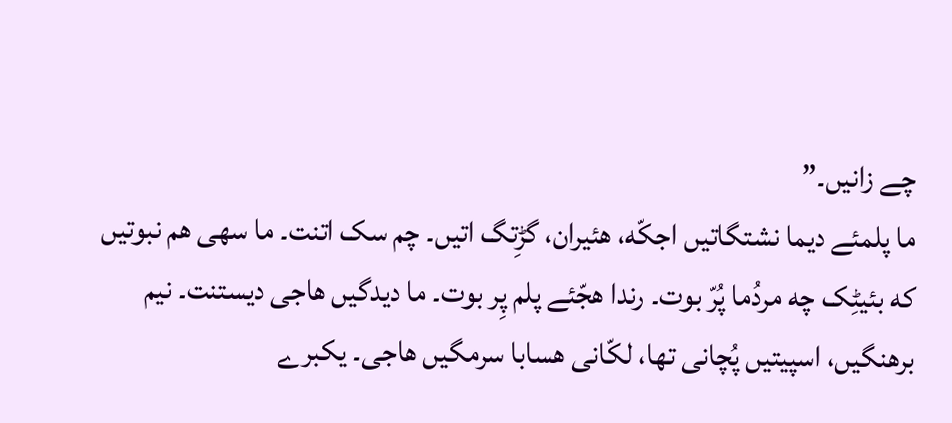چے زانیں۔”
ما پلمئے دیما نشتگاتیں اجکّه، ھئیران، گڑِتگ اتیں۔ چم سک اتنت۔ ما سهی هم نبوتیں که بئیٹِک چه مردُما پُرّ بوت۔ رندا هجّئے پلم پِر بوت۔ ما دیدگیں هاجی دیستنت۔ نیم برهنگیں، اسپیتیں پُچانی تها، لکّانی هسابا سرمگیں هاجی۔ یکبرے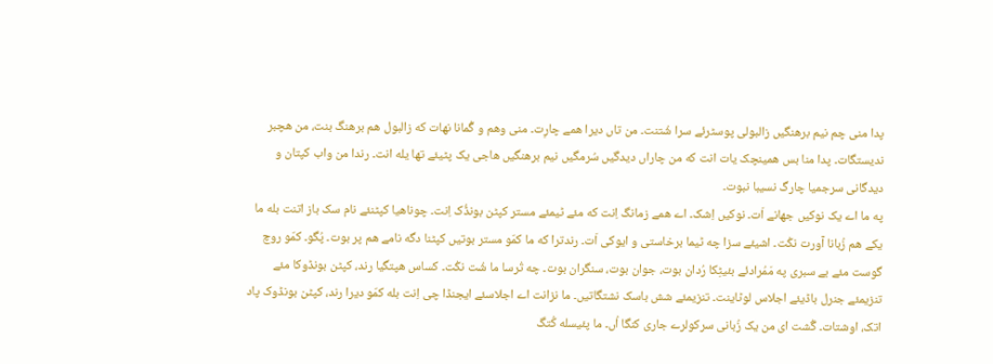پدا منی چم نیم برهنگیں زالبولی پوسٹرئے سرا شُتنت۔ من تاں دیرا همے چارِت۔ منی وهم و گُمانا نهات که زالبول هم برهنگ بنت، من هچبر ندیستگات۔ پدا منا بس همینچک یات انت که من چاراں دیدگیں سُرمگیں نیم برهنگیں هاجی یک پٹیئے تها یله انت۔ رندا من واب کپتان و دیدگانی سرجمیا چارگ نسیبا نبوت۔
په ما اے یک نوکیں جهانے اَت۔ نوکیں اِشک۔ اے همے زمانگ اِنت که مئے ٹیمئے مستر کپٹن بونڈُک اِنت۔ چوناهیا کپٹنئے نام سک باز اتنت بله ما یکے هم زُبانا آورت نکُت۔ اشیئے سزا چه ٹیما برخاستی و ایوکی اَت۔ رندترا که ما کمّو مستر بوتیں کپٹنا دگه نامے هم پر بوت۔ پُگو۔ کمّو روچ گوست مئے بے سبری په مَمُرادئے بئیٹِکا رُدان بوت، جوان بوت، سنگران بوت۔ چه تُرسا ما شُت نکُت۔ کساس هپتگیا رند، کپٹن بونڈوکا مئے تنزیمئے جنرل باڈیئے اجلاس لوٹاینت۔ تنزیمئے شش باسک نشتگاتیں۔ ما نزانت اے اجلاسئے ایجنڈا چی اِنت بله کمّو دیرا رند، کپٹن بونڈوک پاد اتک، اوشتات۔ گُشت ای من یک زُبانی سرکولرے جاری کنگا اُں۔ ما پئیسله کُتگ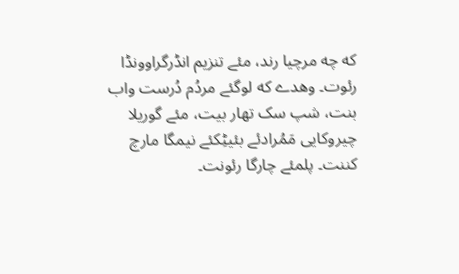که چه مرچیا رند، مئے تنزیم انڈرگراوونڈا رئوت۔ وهدے که لوگئے مردُم دُرست واب بنت، شپ سک تهار بیت، مئے گوریلا چیروکایی مَمُرادئے بئیٹِکئے نیمگا مارچ کننت۔ پلمئے چارگا رئونت۔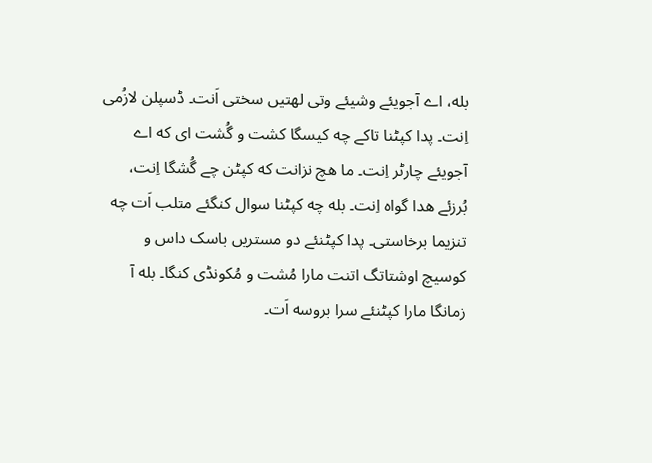بله، اے آجویئے وشیئے وتی لهتیں سختی اَنت۔ ڈسپلن لازُمی اِنت۔ پدا کپٹنا تاکے چه کیسگا کشت و گُشت ای که اے آجویئے چارٹر اِنت۔ ما هچ نزانت که کپٹن چے گُشگا اِنت، بُرزئے هدا گواه اِنت۔ بله چه کپٹنا سوال کنگئے متلب اَت چه تنزیما برخاستی۔ پدا کپٹنئے دو مستریں باسک داس و کوسیچ اوشتاتگ اتنت مارا مُشت و مُکونڈی کنگا۔ بله آ زمانگا مارا کپٹنئے سرا بروسه اَت۔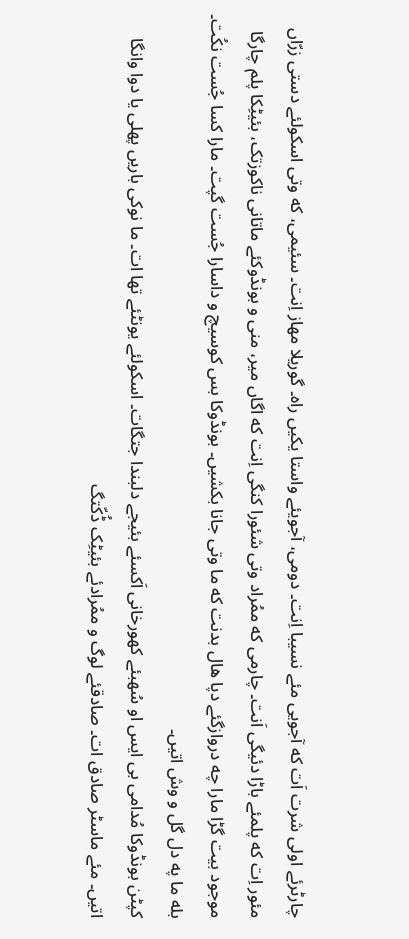چارٹرئے اولی شرت اَت که آجویی مئے نسیبا اِنت۔ دومی، آجویئے واستا یکیں راه۔ گوریلا مهاز اِنت۔ سئیمی، که وتی اسکولئے دستی زرّاں مئور اِت که پلمئے باڑا دئیگی اَنت۔ چارمی که ممُراد وتی شئورا کنگی اِنت که اگاں میر، منی و بونڈوکئے ماتانی ناکوزتک، بئیٹِکا پلم چارگا موجود بیت گڑا مارا چه دروازگئے دپا هال بدنت که ما وتی جانا بکشیں۔ بونڈوکا بس کوسیچ و داسارا جُست گپت۔ مارا کسا جُست نکُت۔ بله ما په دل گل و وش اتیں۔
کپٹن بونڈوکا مُدامی بی ایس او سُهبئے کهورخانی اَکسئے بئیجے دلبندا جتگات۔ اسکولئے یونٹئے تها ات۔ ما نوکی باریں پهلی یا دوا وانگا اتیں۔ مئے ماسٹر صادق ات۔ صادقئے لوگ و ممُرادئے بئیٹِک ڈُکّتگ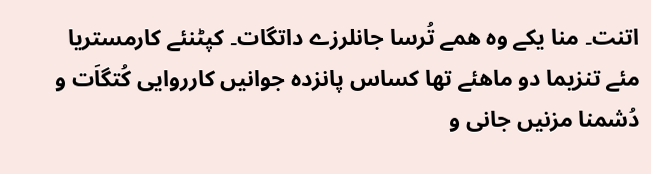اتنت۔ منا یکے وه همے تُرسا جانلرزے داتگات۔ کپٹنئے کارمستریا مئے تنزیما دو ماهئے تها کساس پانزده جوانیں کارروایی کُتگاَت و دُشمنا مزنیں جانی و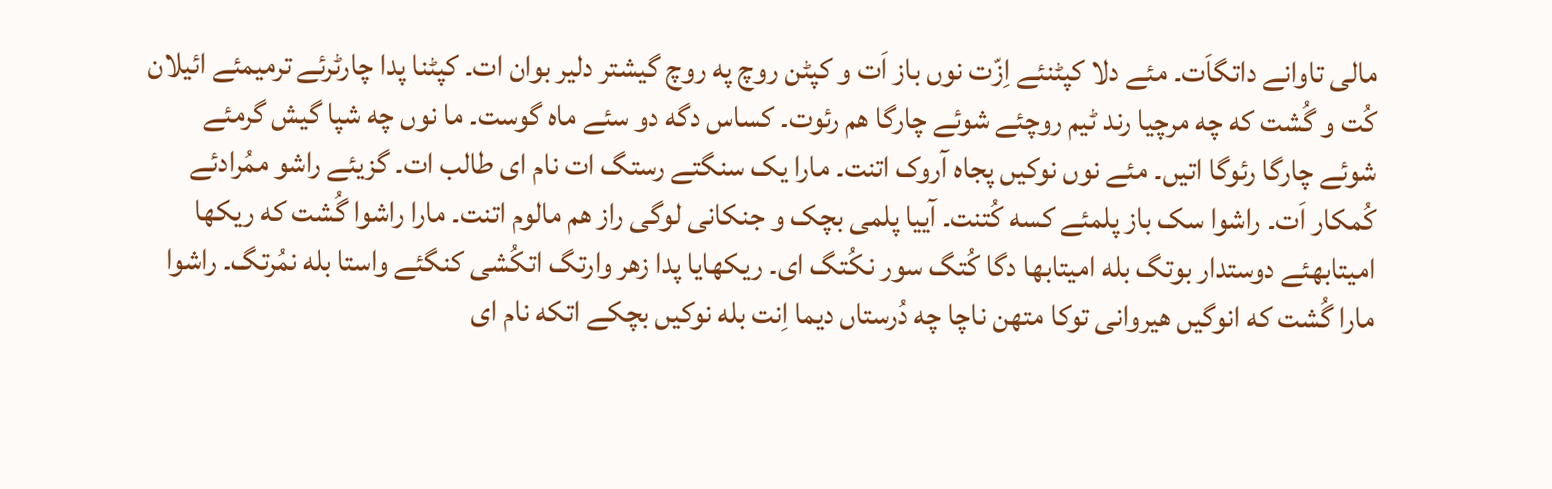مالی تاوانے داتگاَت۔ مئے دلا کپٹنئے اِزّت نوں باز اَت و کپٹن روچ په روچ گیشتر دلیر بوان ات۔ کپٹنا پدا چارٹرئے ترمیمئے ائیلان کُت و گُشت که چه مرچیا رند ٹیم روچئے شوئے چارگا هم رئوت۔ کساس دگه دو سئے ماه گوست۔ ما نوں چه شپا گیش گرمئے شوئے چارگا رئوگا اتیں۔ مئے نوں نوکیں پجاه آروک اتنت۔ مارا یک سنگتے رستگ ات نام ای طالب ات۔ گزیئے راشو ممُرادئے کُمکار اَت۔ راشوا سک باز پلمئے کسه کُتنت۔ آییا پلمی بچک و جنکانی لوگی راز هم مالوم اتنت۔ مارا راشوا گُشت که ریکھا امیتابھئے دوستدار بوتگ بله امیتابھا دگا کُتگ سور نکُتگ ای۔ ریکھایا پدا زهر وارتگ اتکُشی کنگئے واستا بله نمُرتگ۔ راشوا مارا گُشت که انوگیں هیروانی توکا متھن ناچا چه دُرستاں دیما اِنت بله نوکیں بچکے اتکه نام ای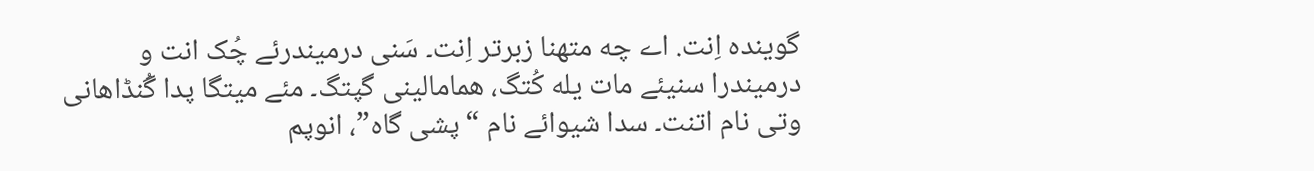گوینده اِنت. اے چه متھنا زبرتر اِنت۔ سَنی درمیندرئے چُک انت و درمیندرا سنیئے مات یله کُتگ، همامالینی گپتگ۔ مئے میتگا پدا گُنڈاهانی وتی نام اتنت۔ سدا شیوائے نام “پشی گاه”، انوپم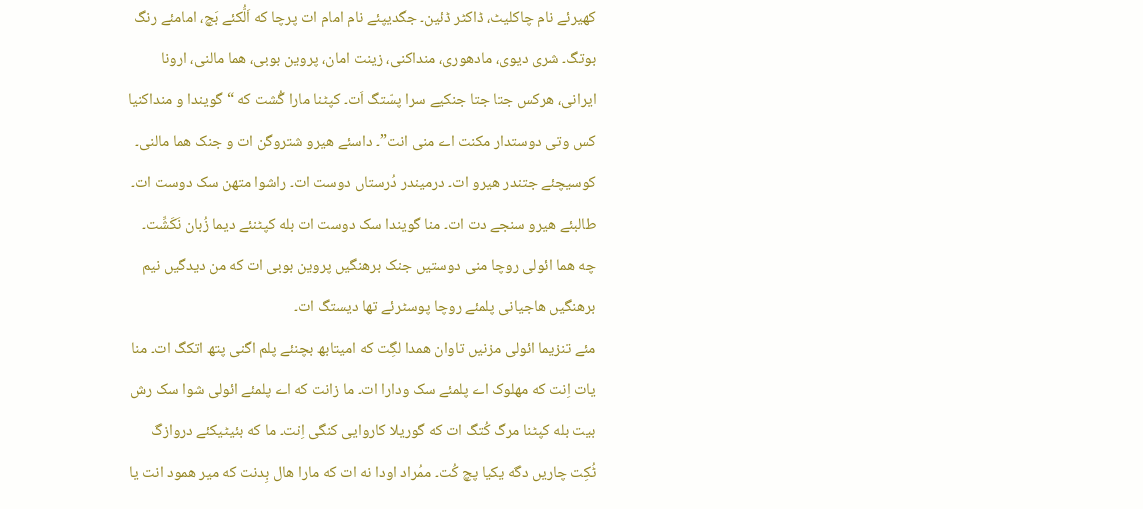کھیرئے نام چاکلیٹ، ڈاکٹر ڈئین۔ جگدیپئے نام امام ات پرچا که اَلُّکئے بَچ، امامئے رنگ بوتگ۔ شری دیوی، مادھوری، منداکنی، زینت امان، پروین بوبی، هما مالنی، ارونا ایرانی، هرکس جتا جتا جنکیے سرا پسّتگ اَت۔ کپٹنا مارا گُشت که “گویندا و منداکنیا کس وتی دوستدار مکنت اے منی انت”۔ داسئے هیرو شتروگن ات و جنک هما مالنی۔ کوسیچئے جتندر هیرو ات۔ درمیندر دُرستاں دوست ات۔ راشوا متھن سک دوست ات۔ طالبئے هیرو سنجے دت ات۔ منا گویندا سک دوست ات بله کپٹنئے دیما زُبان نَکَشِّت۔ چه هما ائولی روچا منی دوستیں جنک برهنگیں پروین بوبی ات که من دیدگیں نیم برهنگیں هاجیانی پلمئے روچا پوسٹرئے تها دیستگ ات۔
مئے تنزیما ائولی مزنیں تاوان همدا لگِت که امیتابھ بچنئے پلم اگنی پتھ اتکگ ات۔ منا یات اِنت که مهلوک اے پلمئے سک ودارا ات۔ ما زانت که اے پلمئے ائولی شوا سک رش بیت بله کپٹنا مرگ کُتگ ات که گوریلا کاروایی کنگی اِنت۔ ما که بئیٹیکئے دروازگ ٹُکِت چاریں دگه یکیا پچ کُت۔ ممُراد اودا نه ات که مارا هال بِدنت که میر همود انت یا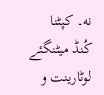نه۔ کپٹنا کُنڈ میٹنگئے لوٹارینت و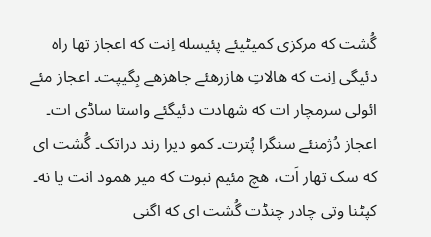گُشت که مرکزی کمیٹیئے پئیسله اِنت که اعجاز تها راه دئیگی اِنت که ھالاتِ هازرهئے جاهزهے بِگیپت۔ اعجاز مئے ائولی سرمچار ات که شهادت دئیگئے واستا ساڈی ات۔ اعجاز دُژمنئے سنگرا پُترت۔ کمو دیرا رند دراتک۔ گُشت ای که سک تهار اَت، هچ مئیم نبوت که میر همود انت یا نه۔ کپٹنا وتی چادر چنڈت گُشت ای که اگنی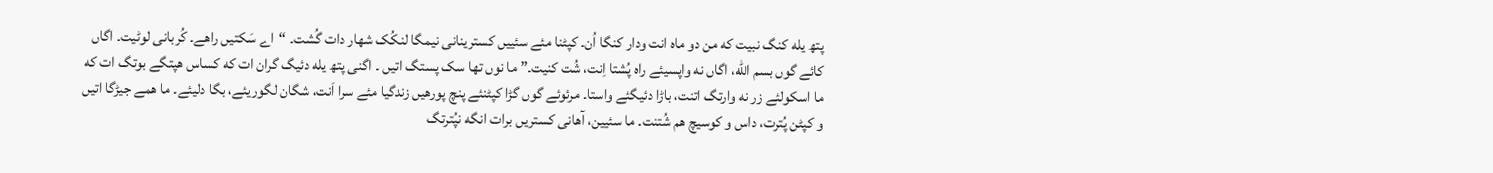پتھ یله کنگ نبیت که من دو ماه انت ودار کنگا اُن۔ کپٹنا مئے سئییں کسترینانی نیمگا لنکُک شهار دات گُشت۔ “اے سَکتیں راهے۔ کُربانی لوٹیت۔ اگاں کائے گوں بسم الله، اگاں نه واپسیئے راه پُشتا اِنت، شُت کنیت۔” ما نوں تها سک پستگ اتیں ۔ اگنی پتھ یله دئیگ گران ات که کساس هپتگے بوتگ ات که ما اسکولئے زر نه وارتگ اتنت، باڑا دئیگئے واستا۔ مرئوئے گوں گڑا کپٹنئے پنچ پورهیں زندگیا مئے سرا اَنت، شگان لگوریئے، بگا دلیئے۔ ما همے جیڑگا اتیں و کپٹن پُترت، داس و کوسیچ هم شُتنت۔ ما سئیین، آهانی کستریں برات انگه نپُترتگ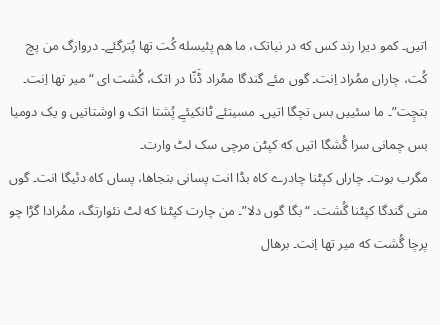اتیں۔ کمو دیرا رند کس که در نیاتک، ما هم پئیسله کُت تها پُترگئے۔ دروازگ من پچ کُت، چاراں ممُراد اِنت۔ گوں مئے گندگا ممُراد ڈَنّا در اتک، گُشت ای “میر تها اِنت۔ بتچِت”۔ ما سئییں بس تچگا اتیں۔ مسیتئے ٹانکیئےِ پُشتا اتک و اوشتاتیں و یک دومیا بس چمانی سرا گُشگا اتیں که کپٹن مرچی سک لٹ وارت۔
مگرب بوت۔ چاراں کپٹنا چادرے کاه بڈا انت پسانی بنجاها، پساں کاه دئیگا انت۔ گوں منی گندگا کپٹنا گُشت۔ “بگا گوں دلا”۔ من چارت کپٹنا که لٹ نئوارتگ، ممُرادا گڑا چو پرچا گُشت که میر تها اِنت۔ برهال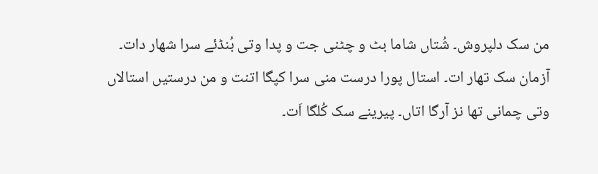من سک دلپروش۔ شُتاں شاما بٹ و چٹنی جت و پدا وتی بُنڈئے سرا شهار دات۔
آزمان سک تهار ات۔ استال پورا درست منی سرا کپگا اتنت و من درستیں استالاں وتی چمانی تها نز آرگا اتاں۔ پیرینے سک کُلگا اَت۔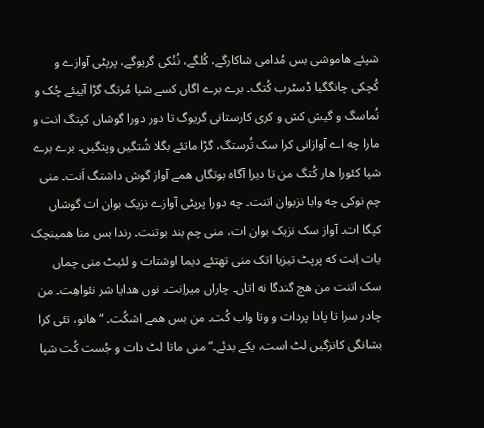شپئے هاموشی بس مُدامی شاکارگے، کُلگے، نُنُکی گریوگے، پرپٹی آوازے و کُچکی چانگگیا ڈسٹرب کُتگ۔ برے برے اگاں کسے شپا مُرتگ گڑا آییئے چُک و نُماسگ و گیش کش و کری کارستانی گریوگ تا دور دورا گوشاں کپتگ انت و مارا چه اے آوازانی کرا سک تُرستگ، گڑا ماتئے بگلا شُتگیں وپتگیں۔ برے برے شپا کئورا هار کُتگ من تا دیرا آگاه بوتگاں همے آواز گوش داشتگ اَنت۔ منی چم نوکی چه وابا نزبوان اتنت۔ چه دورا پرپٹی آوازے نزیک بوان ات گوشاں کپگا ات۔ آواز سک نزیک بوان ات، منی چم بند بوتنت۔ رندا بس منا همینچک یات اِنت که پرپٹ تیزیا اتک منی تهتئے دیما اوشتات و لئیٹ منی چماں سک اتنت من هچ گندگا نه اتاں۔ چاراں میراِنت۔ نوں هدایا شر نئواهِت۔ من چادر سرا تا پادا پردات و وتا واب کُت۔ من بس همے اشکُت۔ “هانو، تئی کرا بشانگی کانزگیں لٹ است، یکے بدئے۔” منی ماتا لٹ دات و جُست کُت شپا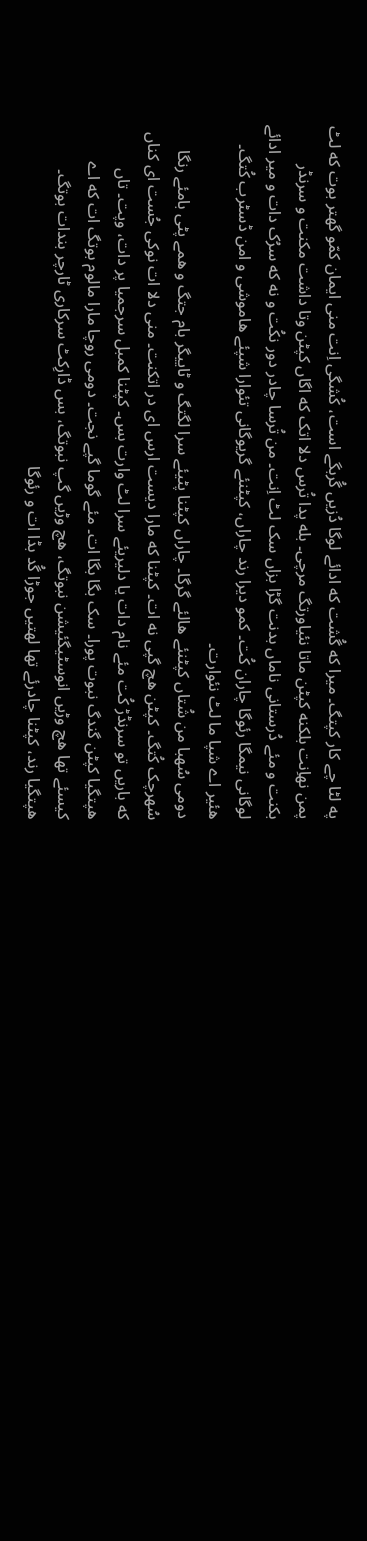په لٹا چے کار کپتگ۔ میرا که گُشت که ادائے لوگا دُزیں گُربگے است، کُشگی اِنت منی ایمان کمّو گهتر بوت که لٹ پمن نهاِنت بلکنه کپٹن ماتا نئیاورتگ مرچی۔ بله پدا تُرس دلا اتک که اگاں کپٹن وتا داشت مکنت و سرنڈر بکنت و مئے دُرستانی ناماں بدنت گڑا بزاں سک لٹ اِنت۔ من تُرسا چادر دور نکُت و نه که سرُک دات و میر ادائے لوگانی نیمگا رئوگا چاران کُت۔ کمو دیرا رند چاراں، کپٹنئے گریوگانی تئوارا شپئے هاموشی و امن ڈسٹرب کُتگ۔ هئیر اے شپا ما لٹ نئوارت۔
دومی سُهبا من شُتاں کپٹنئے هالئے گرگا۔ چاراں کپٹنا پٹیئے سرا لگتگ و ٹاییگر بام جتگ و همے پٹی بامئے رنگا سُهرچک کُتگ۔ کپٹن هچ گپی نه ات۔ کپٹنا که مارا دیست ارس ای در اتکنت۔ منی دلا ات نوکی جُست ای کناں که باریں تو سرنڈڑ کُت مئے نام دات یا دلیریئے سرا لٹ وارت بس۔ کپٹنا کمبل سرجمیا پر دات، وپت۔ تاں هپتگیا کپٹن گندگ نبوت پورا۔ سک بگا بگا ات۔ مئے گوما گپے نجت۔ دومی روچا مارا مالوم بوتگ ات که اے کیسئے تها هچ وڑیں انوسٹیگئیشن نبوتگ، هچ وڑیں گپ نبوتگ، بس ڈارِکٹ سرکاری ٹارچر بندات بوتگ۔
هپتگیا رند، کپٹنا چادرئے تها لهتیں جوڑا گُد بڈا ات و رئوگا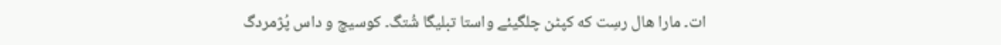ات۔ مارا هال رسِت که کپٹن چلگیئے واستا تبلیگا شُتگ۔ کوسیچ و داس پُژمردگ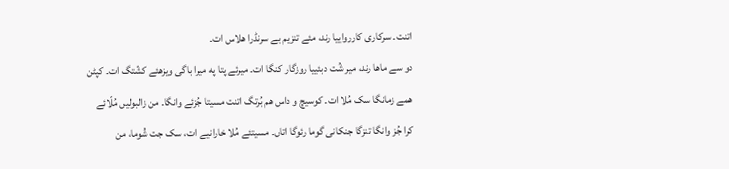اتنت۔ سرکاری کاررواییا رند، مئے تنزیم بے سرنڈرا هلاس ات۔
دو سے ماها رند، میر شُت دبئییا روزگار کنگا ات۔ میرئے پتا په میرا باگی ویزهئے کشّتگ ات۔ کپٹن همے زمانگا سک مُلا ات۔ کوسیچ و داس هم بُرتگ اتنت مسیتا جُزئے وانگا۔ من زالبولیں مُلّائے کرا جُز وانگا تنزگا جنکانی گوما رئوگا اتاں۔ مسیتئے مُلا خارانیے ات، سک جت شُوما، من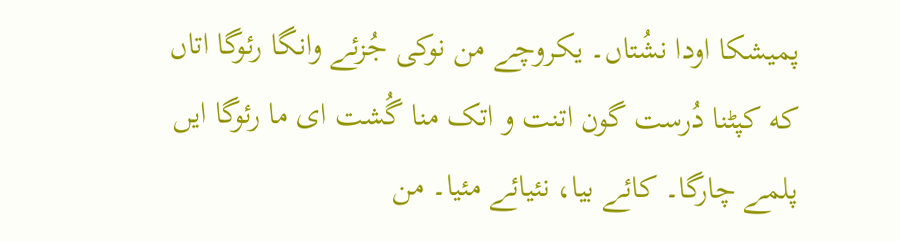پمیشکا اودا نشُتاں۔ یکروچے من نوکی جُزئے وانگا رئوگا اتاں که کپٹنا دُرست گون اتنت و اتک منا گُشت ای ما رئوگا ایں پلمے چارگا۔ کائے بیا، نئیائے مئیا۔ من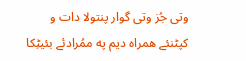وتی جُز وتی گوار پنتولا دات و کپٹنئے همراه دیم په ممُرادئے بئیٹِکا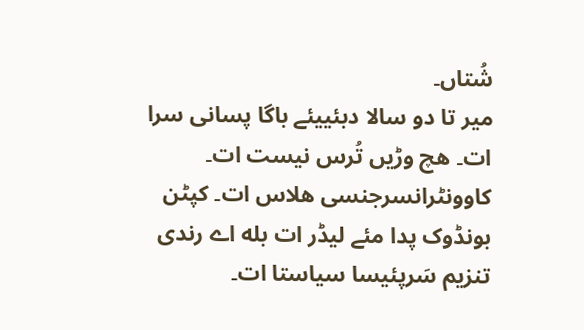شُتاں۔
میر تا دو سالا دبئییئے باگا پسانی سرا ات۔ هچ وڑیں تُرس نیست ات۔ کاوونٹرانسرجنسی هلاس ات۔ کپٹن بونڈوک پدا مئے لیڈر ات بله اے رندی تنزیم سَرپئیسا سیاستا ات۔